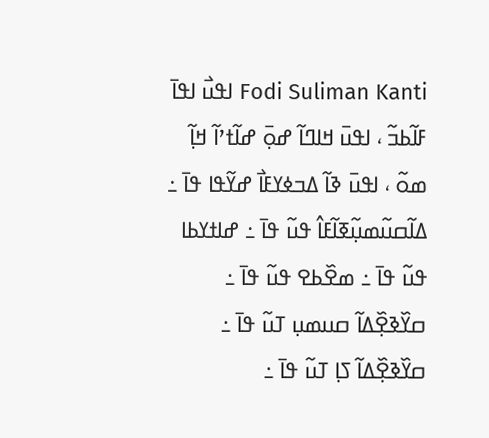Fodi Suliman Kanti ߊߟߎ߯ ߊߟߊ߫ ߓߊ߬ߕߏ߬ ، ߊߟߎ߫ ߞߊߣߊ߬ ߝߋ߲߫ ߝߊ߬ߙߴߊ߬ ߞߊ߲߬ ߘߋ߬ ، ߊߟߎ߫ ߢߊ߬ ߡߏߦߌߓߊ߯ ߝߌ߬ߟߊ ߟߊ߫ ߸ ߡߊ߬ߛߎ߬ߘߎ߲߬ߧߊ߬ߓߊ߮ ߟߎ߬ ߟߊ߫ ߸ ߝߊߙߌߕߊ ߟߎ߬ ߟߊ߫ ߸ ߘߐ߰ߕߐ ߟߎ߬ ߟߊ߫ ߸ ߛߌ߰ߢߐ߲߰ߡߊ߬ ߛߎߘߎ߲ ߠߎ߬ ߟߊ߫ ߸ ߛߌ߰ߢߐ߲߰ߡߊ߬ ߖߊ߲ ߠߎ߬ ߟߊ߫ ߸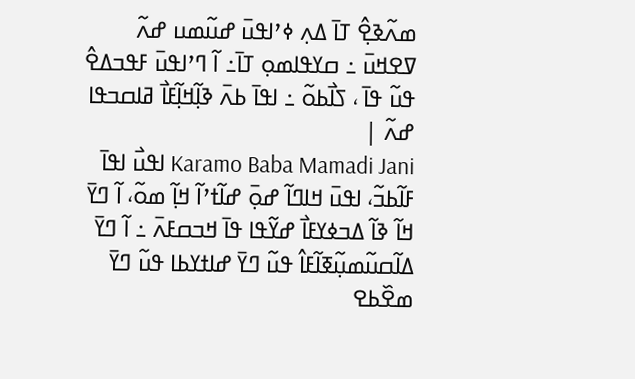ߘߍ߬ߢߐ߲߮ ߠߊ߫ ߡߍ߲ ߦߴߊߟߎ߫ ߝߎ߬ߘߎ ߝߍ߬ ߜߐߞߎ߫ ߸ ߛߌߟߊߘߋ߲ ߠߊ߫߸ ߊ߬ ߣߴߊߟߎ߫ ߓߟߏߡߐ߮ ߟߎ߬ ߟߊ߫ ، ߖߊ߯ߕߋ߬ ߸ ߊߟߊ߫ ߕߍ߫ ߢߊ߲߬ߞߊ߲߬ߓߊ߯ ߥߊߛߏߟߊ ߝߍ߬ |
Karamo Baba Mamadi Jani ߊߟߎ߯ ߊߟߊ߫ ߓߊ߬ߕߏ߬، ߊߟߎ߫ ߞߊߣߊ߬ ߝߋ߲߫ ߝߊ߬ߙߴߊ߬ ߞߊ߲߬ ߘߋ߬، ߊ߬ ߣߌ߫ ߞߊ߬ ߢߊ߬ ߡߏߦߌߓߊ߯ ߝߌ߬ߟߊ ߟߊ߫ ߞߏߛߓߍ߫ ߸ ߊ߬ ߣߌ߫ ߡߊ߬ߛߎ߬ߘߎ߲߬ߧߊ߬ߓߊ߮ ߟߎ߬ ߣߌ߫ ߝߊߙߌߕߊ ߟߎ߬ ߣߌ߫ ߘߐ߰ߕߐ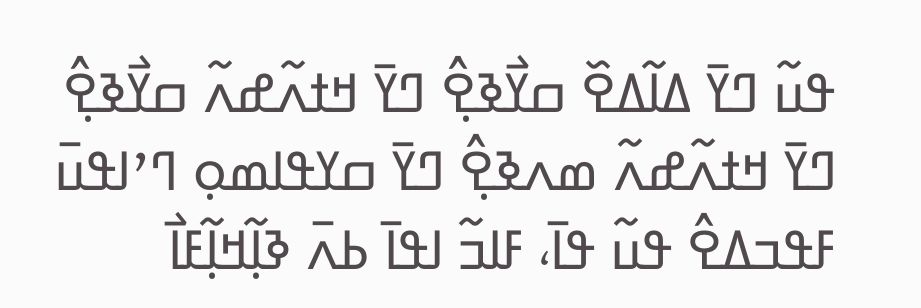ߟߎ߬ ߣߌ߫ ߡߊ߬ߡߐ߰ ߛߌ߯ߢߐ߲߮ ߣߌ߫ ߞߙߍ߬ߝߍ߬ ߛߌ߯ߢߐ߲߮ ߣߌ߫ ߞߙߍ߬ߝߍ߬ ߘߍߢߐ߲߮ ߣߌ߫ ߛߌߟߊߘߋ߲ ߣߴߊߟߎ߫ ߓߟߏߡߐ߮ ߟߎ߬ ߟߊ߫، ߓߊߏ߬ ߊߟߊ߫ ߕߍ߫ ߢߊ߲߬ߞߊ߲߬ߓߊ߯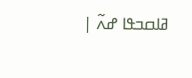ߥߊߛߏߟߊ ߝߍ߬ |